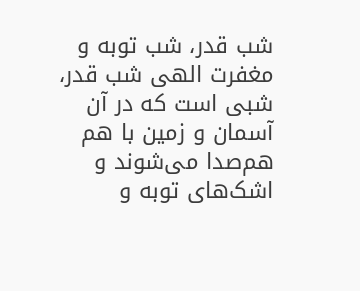شب قدر، شب توبه و مغفرت الهی شب قدر، شبی است که در آن آسمان و زمین با هم هم‌صدا می‌شوند و اشک‌های توبه و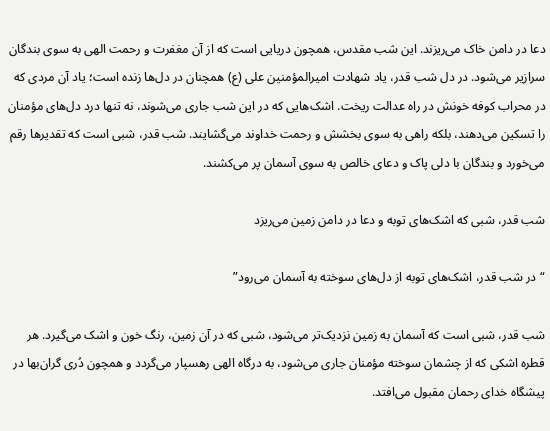دعا در دامن خاک می‌ریزند. این شب مقدس، همچون دریایی است که از آن مغفرت و رحمت الهی به سوی بندگان سرازیر می‌شود. در دل شب قدر، یاد شهادت امیرالمؤمنین علی (ع) همچنان در دل‌ها زنده است؛ یاد آن مردی که در محراب کوفه خونش در راه عدالت ریخت. اشک‌هایی که در این شب جاری می‌شوند، نه تنها درد دل‌های مؤمنان را تسکین می‌دهند، بلکه راهی به سوی بخشش و رحمت خداوند می‌گشایند. شب قدر، شبی است که تقدیرها رقم می‌خورد و بندگان با دلی پاک و دعای خالص به سوی آسمان پر می‌کشند.

شب قدر، شبی که اشک‌های توبه و دعا در دامن زمین می‌ریزد

“در شب قدر، اشک‌های توبه از دل‌های سوخته به آسمان می‌رود”

شب قدر، شبی است که آسمان به زمین نزدیک‌تر می‌شود، شبی که در آن زمین، رنگ خون و اشک می‌گیرد. هر قطره اشکی که از چشمان سوخته مؤمنان جاری می‌شود، به درگاه الهی رهسپار می‌گردد و همچون دُری گران‌بها در پیشگاه خدای رحمان مقبول می‌افتد.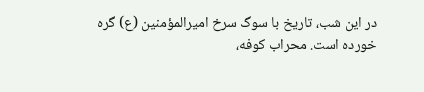در این شب، تاریخ با سوگ سرخ امیرالمؤمنین (ع) گره خورده است. محراب کوفه،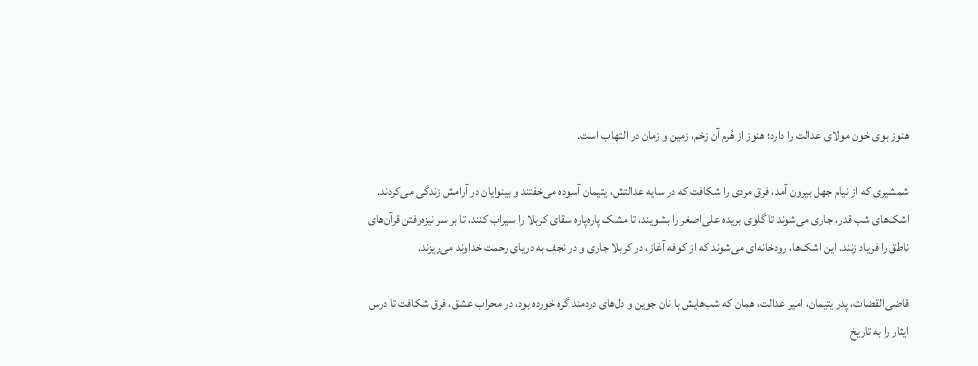هنوز بوی خون مولای عدالت را دارد؛ هنوز از هُرم آن زخم، زمین و زمان در التهاب است.

شمشیری که از نیام جهل بیرون آمد، فرق مردی را شکافت که در سایه عدالتش، یتیمان آسوده می‌خفتند و بینوایان در آرامش زندگی می‌کردند.
اشک‌های شب قدر، جاری می‌شوند تا گلوی بریده علی‌اصغر را بشویند، تا مشک پاره‌پاره سقای کربلا را سیراب کنند، تا بر سر نیزه‌رفتن قرآن‌های ناطق را فریاد زنند. این اشک‌ها، رودخانه‌ای می‌شوند که از کوفه آغاز، در کربلا جاری و در نجف به دریای رحمت خداوند می‌ریزند.

قاضی‌القضات، پدر یتیمان، امیر عدالت، همان که شب‌هایش با نان جوین و دل‌های دردمند گره خورده بود، در محراب عشق، فرق شکافت تا درس ایثار را به تاریخ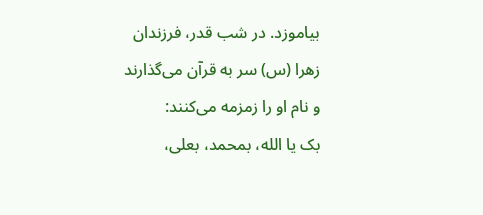بیاموزد. در شب قدر، فرزندان زهرا (س) سر به قرآن می‌گذارند و نام او را زمزمه می‌کنند:
بک یا الله، بمحمد، بعلی،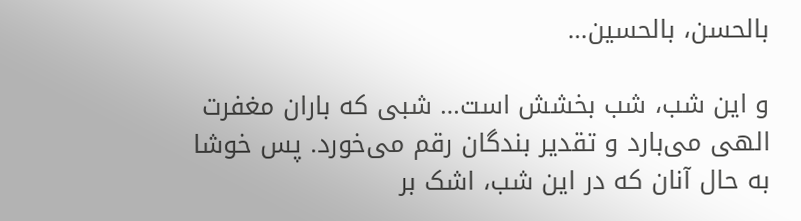بالحسن، بالحسین…

و این شب، شب بخشش است… شبی که باران مغفرت الهی می‌بارد و تقدیر بندگان رقم می‌خورد. پس خوشا به حال آنان که در این شب، اشک بر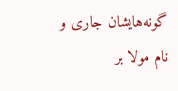گونه‌هایشان جاری و نام مولا بر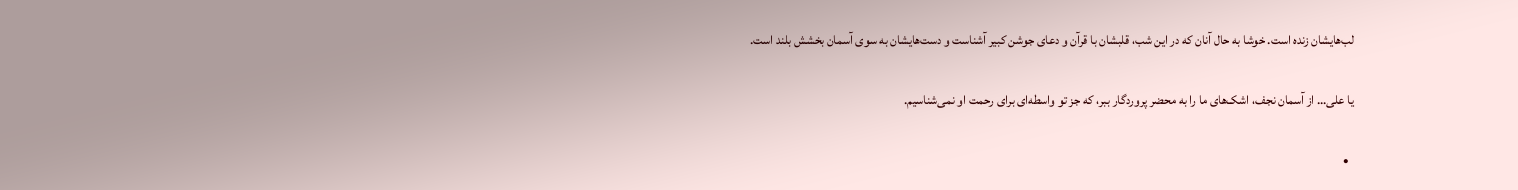لب‌هایشان زنده است. خوشا به حال آنان که در این شب، قلبشان با قرآن و دعای جوشن کبیر آشناست و دست‌هایشان به سوی آسمان بخشش بلند است.

یا علی… از آسمان نجف، اشک‌های ما را به محضر پروردگار ببر، که جز تو واسطه‌ای برای رحمت او نمی‌شناسیم.

  •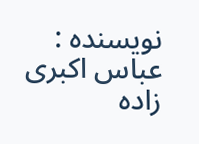نویسنده : عباس اکبری زاده